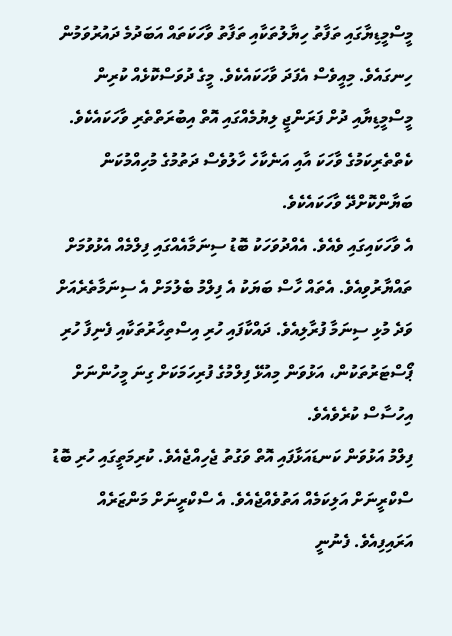މީސްމީޑިޔާގައި ތަފާތު ހިޔާލުތަކާއި ތަފާތު ވާހަކަތައް އަބަދުމެ ދައުރުވަމުން ހިނގައެވެ. މިއީވެސް އެފަދަ ވާހަކައެކެވެ. މީގެ ދުވަސްކޮޅެއް ކުރިން މީސްމީޑިޔާއި ދުށް ފަރަންޖީ ލިޔުމެއްގައި އޮތް އިބުރަތްތެރި ވާހަކައެކެވެ. ކެތްތެރިކަމުގެ ވާހަކަ އާއި އަނެކާހެ ހާލުވެސް ދަތުމުގެ މުހިއްމުކަން ބަޔާންކޮށްދޭ ވާހަކައެކެވެ.
އެ ވާހަކައިގައި ވެއެވެ. އެއްދުވަހަކު ބޮޑު ސިނަމާއެއްގައި ފިލްމެއް އެޅުވުމަށް ތައްޔާރުވިއެވެ. އެތައް ހާސް ބަޔަކު އެ ފިލްމު ބެލުމަށް އެ ސިނަމާތެރެއަށް ވަދެ މުޅި ސިނަމާ ފުރާލިއެވެ. ދައްކާފައި ހުރި އިސްތިހާރުތަކާއި ފެނިފާ ހުރި ޕޯސްޓަރުތަކުން، އަޅުވަން މިއުޅޭ ފިލްމުގެ ފުރިހަމަކަށް ގިނަ މީހުންނަށް އިހުސާސް ކުރެވެއެވެ.
ފިލްމު އަޅުވަން ކަނޑައަޅާފައި އޮތް ވަގުތު ޖެހިއްޖެއެވެ. ކުރިމަތީގައި ހުރި ބޮޑު ސްކްރީނަށް އަލިކަމެއް އަތުވެއްޖެއެވެ. އެ ސްކްރީނަށް މަންޒަރެއް އަރައިފިއެވެ. ފެނުނީ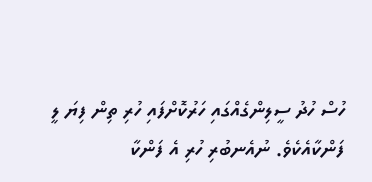ހުސް ހުދު ސީލިންގެއްގައި ހަރުކޮށްފައި ހުރި ތިން ފިޔަ ލީ ފަންކާއެކެވެ. ނުއެނބުރި ހުރި އެ ފަންކާ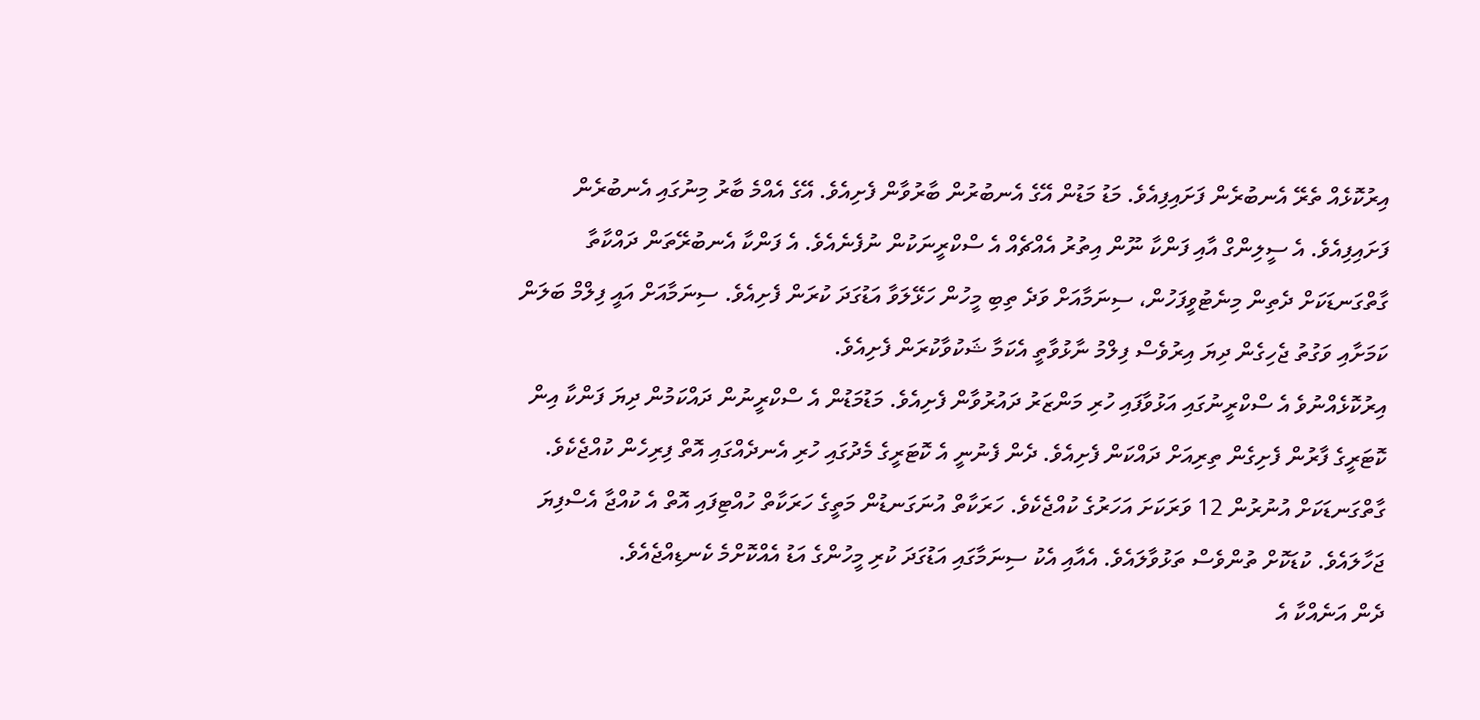އިރުކޮޅެއް ތެރޭ އެނބުރެން ފަށައިފިއެވެ. މަޑު މަޑުން އޭގެ އެނބުރުން ބާރުވާން ފެށިއެވެ. އޭގެ އެއްމެ ބާރު މިނުގައި އެނބުރެން ފަށައިފިއެވެ. އެ ސީލިންގް އާއި ފަންކާ ނޫން އިތުރު އެއްޗެއް އެ ސްކްރީނަކުން ނުފެނެއެވެ. އެ ފަންކާ އެނބުރޭތަން ދައްކާތާ ގާތްގަނޑަކަށް ދެތިން މިނެޓުވީފަހުން، ސިނަމާއަށް ވަދެ ތިބި މީހުން ހަޅޭލަވާ އަޑުގަދަ ކުރަން ފެށިއެވެ. ސިނަމާއަށް އައީ ފިލްމް ބަލަން ކަމަށާއި ވަގުތު ޖެހިގެން ދިޔަ އިރުވެސް ފިލްމު ނާޅުވާތީ އެކަމާ ޝަކުވާކުރަން ފެށިއެވެ.
އިރުކޮޅެއްނުވެ އެ ސްކްރީނުގައި އަޅުވާފައި ހުރި މަންޒަރު ދައުރުވާން ފެށިއެވެ. މަޑުމަޑުން އެ ސްކްރީނުން ދައްކަމުން ދިޔަ ފަންކާ އިން ކޮޓަރީގެ ފާރުން ފެށިގެން ތިރިއަށް ދައްކަން ފެށިއެވެ. ދެން ފެނުނީ އެ ކޮޓަރީގެ މެދުގައި ހުރި އެނދެއްގައި އޮތް ފިރިހެން ކުއްޖެކެވެ. ގާތްގަނޑަކަށް އުނުރުން 12 ވަރަކަށަ އަހަރުގެ ކުއްޖެކެވެ. ހަރަކާތް އުނަގަނޑުން މަތީގެ ހަރަކާތް ހުއްޓިފައި އޮތް އެ ކުއްޖާ އެސްފިޔަ ޖަހާލައެވެ. ކުޑަކޮށް ތުންވެސް ތަޅުވާލައެވެ. އެއާއި އެކު ސިނަމާގައި އަޑުގަދަ ކުރި މީހުންގެ އަޑު އެއްކޮށްމެ ކެނޑިއްޖެއެވެ.
ދެން އަނެއްކާ އެ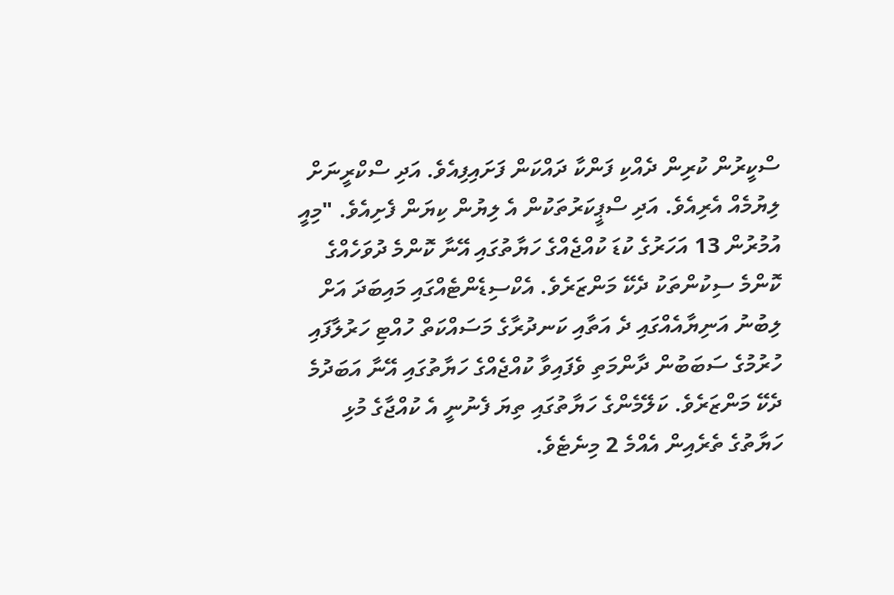ސްކީރުން ކުރިން ދެއްކި ފަންކާ ދައްކަން ފަށައިފިއެވެ. އަދި ސްކްރީނަށް ލިޔުމެއް އެރިއެވެ. އަދި ސްޕީކަރުތަކުން އެ ލިޔުން ކިޔަން ފެށިއެވެ. "މިއީ އުމުރުން 13 އަހަރުގެ ކުޑަ ކުއްޖެއްގެ ހަޔާތުގައި އޭނާ ކޮންމެ ދުވަހެއްގެ ކޮންމެ ސިކުންތަކު ދެކޭ މަންޒަރެވެ. އެކްސިޑެންޓެއްގައި މައިބަދަ އަށް ލިބުނު އަނިޔާއެއްގައި ދެ އަތާއި ކަނދުރާގެ މަސައްކަތް ހުއްޓި ހަރުލާފައި ހުރުމުގެ ސަބަބުން ދާންމަތި ވެފައިވާ ކުއްޖެއްގެ ހަޔާތުގައި އޭނާ އަބަދުމެ ދެކޭ މަންޒަރެވެ. ކަލޭމެންގެ ހަޔާތުގައި ތިޔަ ފެނުނީ އެ ކުއްޖާގެ މުޅި ހަޔާތުގެ ތެރެއިން އެއްމެ 2 މިނެޓެވެ.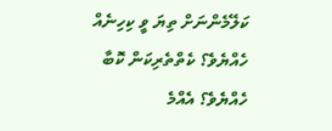ކަލޭމެންނަށް ތިޔަ ވީ ކިހިނެއް ހެއްޔެވެ؟ ކެތްތެރިކަން ކޮބާ ހެއްޔެވެ؟ އެއްމެ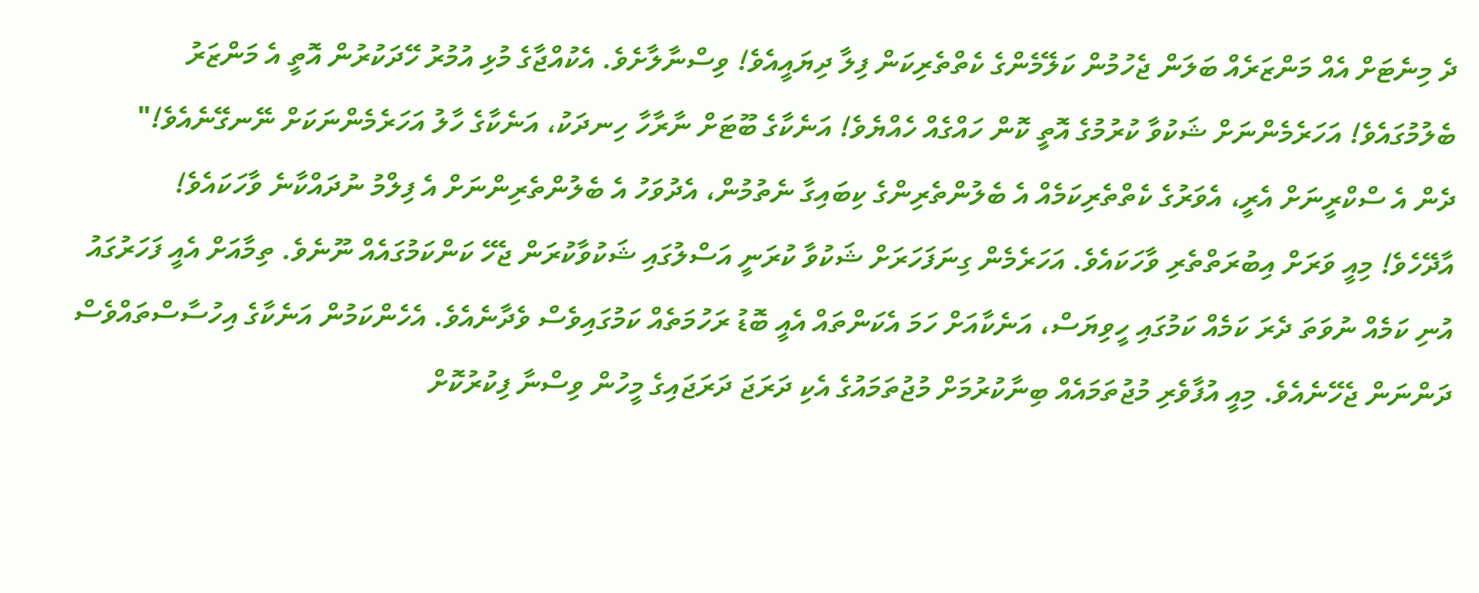ދެ މިނެޓަށް އެއް މަންޒަރެއް ބަލަން ޖެހުމުން ކަލޭމެންގެ ކެތްތެރިކަން ފިލާ ދިޔައީއެވެ! ވިސްނާލާށެވެ. އެކުއްޖާގެ މުޅި އުމުރު ހޭދަކުރުން އޮތީ އެ މަންޒަރު ބެލުމުގައެވެ! އަހަރެމެންނަށް ޝަކުވާ ކުރުމުގެ އޮތީ ކޮން ހައްގެއް ހެއްޔެވެ! އަނެކާގެ ބޫޓަށް ނާރާހާ ހިނދަކު، އަނެކާގެ ހާލު އަހަރެމެންނަކަށް ނޭނގޭނެއެވެ!"
ދެން އެ ސްކްރީނަށް އެރީ، އެވަރުގެ ކެތްތެރިކަމެއް އެ ބެލުންތެރިންގެ ކިބައިގާ ނެތުމުން، އެދުވަހު އެ ބެލުންތެރިންނަށް އެ ފިލްމު ނުދައްކާނެ ވާހަކައެވެ!
އާދޭހެވެ! މިއީ ވަރަށް އިބުރަތްތެރި ވާހަކައެވެ. އަހަރެމެން ގިނަފަހަރަށް ޝަކުވާ ކުރަނީ އަސްލުގައި ޝަކުވާކުރަން ޖެހޭ ކަންކަމުގައެއް ނޫނެވެ. ތިމާއަށް އެއީ ފަހަރުގައު އުނި ކަމެއް ނުވަތަ ދެރަ ކަމެއް ކަމުގައި ހީވިޔަސް، އަނެކާއަށް ހަމަ އެކަންތައް އެއީ ބޮޑު ރަހުމަތެއް ކަމުގައިވެސް ވެދާނެއެވެ. އެހެންކަމުން އަނެކާގެ އިހުސާސްތައްވެސް ދަންނަން ޖެހޭނެއެވެ. މިއީ އުފާވެރި މުޖުތަމައެއް ބިނާކުރުމަށް މުޖުތަމައުގެ އެކި ދަރަޖަ ދަރަޖައިގެ މީހުން ވިސްނާ ފިކުރުކޮށް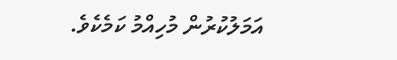އަމަލުކުރުން މުހިއްމު ކަމެކެވެ.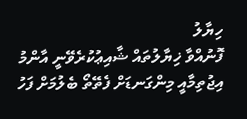ހިޔާލު
ފޮނުއްވާ ޚިޔާލުތައް ޝާއިޢުކުރެވޭނީ އާންމު އިޖުތިމާއީ މިންގަނޑަށް ފެތޭތޯ ބެލުމަށް ފަހު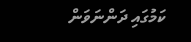ކަމުގައި ދަންނަވަން